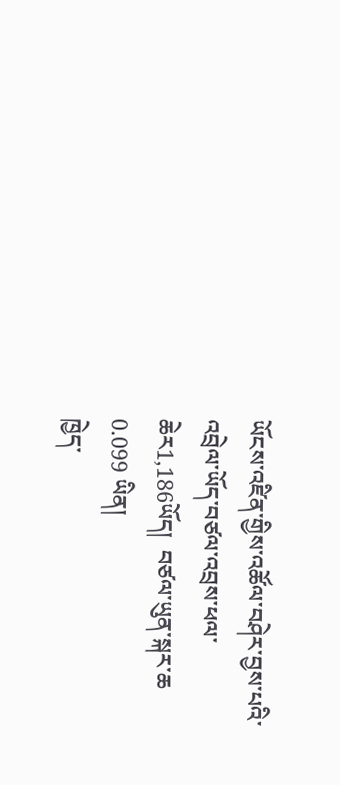ཡོངས་འཛིན་གྱིས་འཚོལ་བཤེར་བྱས་པའི་འབྲེལ་ཡོད་བཙལ་འབྲས་ཕལ་ཆེར1,186ཡོད།  བཙལ་ཡུན་སྐར་ཆ 0.099 ཡིན།
ཁྱེད་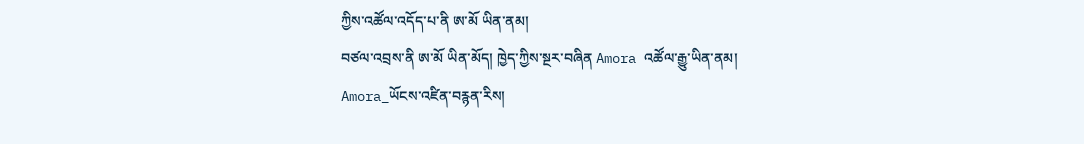ཀྱིས་འཚོལ་འདོད་པ་ནི ཨ་མོ ཡིན་ནམ།
བཙལ་འབྲས་ནི ཨ་མོ ཡིན་མོད། ཁྱེད་ཀྱིས་སྔར་བཞིན Amora འཚོལ་རྒྱུ་ཡིན་ནམ།
Amora_ཡོངས་འཛིན་བརྙན་རིས།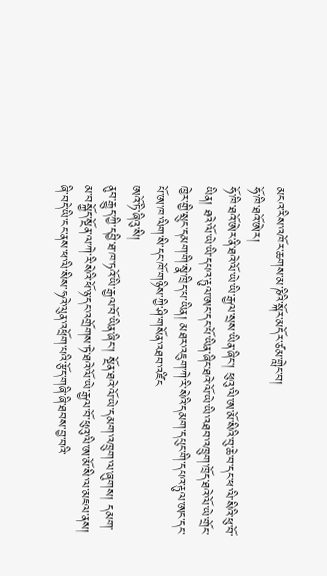མངའ་རིས་འཁོར་ཆགས་མ་ཎིའི་སྐོར་མདོར་ཙམ་གླེང་བ།
ཧོ་ཁི་ཐའོ་ཨེར།
ཧོ་ཁི་ཐའོ་ཨེར་ནི་ཐའེ་ལོ་ཡེ་ཡི་རྒྱལ་སྲས་ཡིན་ཞིང་། ཕུའུ་ལི་ཨ་མོ་སིའི་བུ་ཆེ་བ་དང་ཕ་ལི་སིའི་ཕུ་བོ་ཡིན། ཐའེ་ལོ་ཡེ་ཡི་དཔའ་རྟུལ་ཨང་དང་པོ་ཡིན་ཞིང་ཐའེ་ལོ་ཡེ་ཡི་འཐབ་འཁྲུག་ཁྲོད་ཐའེ་ལོ་ཡེ་གྲོང་ཁྱེར་གྱི་སྲུང་དམག་གི་སྣེ་ཁྲིད་པ་ཡིན། མཐར་འཇུག་ཀེ་རི་སེའི་དམག་དཔུང་གི་དཔའ་རྟུལ་ཨང་དང་པོ་ཨ་ཁ་ལིག་སི་དང་ཁོ་གཉིས་ཀྱི་ཤི་གསོན་འཐབ་འཛིང
ཨའོ་ཏི་ཞིའུ་སི།
ནུབ་རྒྱུད་ཀྱི་དབྱི་ཐ་ཁ་ཏའོ་ཡི་རྒྱལ་བོ་ཡིན་ཞིང་། སྔོན་ཐའེ་ལོ་ཡེ་དམག་འཁྲུག་ལ་ཞུགས། དམག་མ་བསྐྱོད་སྔོན་ལ་ཀེ་རི་སེའི་ཕོ་ཉ་དང་འགྲོགས་ཏེ་ཐའེ་ལོ་ཡེ་རྒྱལ་བོ་ཕུའུ་ལི་ཨ་མོ་སི་ལ་མཇལ་ནས། ཞི་བདེ་ཡི་ངང་ནས་ཕ་ལི་སིས་ཧའེ་ལུན་འཕྲོག་པའི་རྩོད་གཞི་ཞི་ཐབས་བྱ་བའི་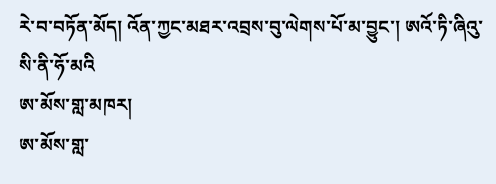རེ་བ་བཏོན་མོད། འོན་ཀྱང་མཐར་འབྲས་བུ་ལེགས་པོ་མ་བྱུང་། ཨའོ་ཏི་ཞིའུ་སི་ནི་ཧོ་མའི
ཨ་མོས་གླ་མཁར།
ཨ་མོས་གླ་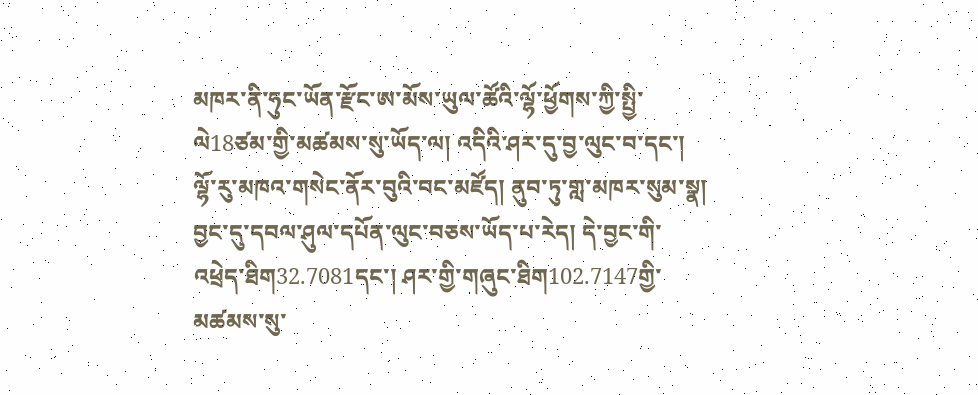མཁར་ནི་ཧུང་ཡོན་རྫོང་ཨ་མོས་ཡུལ་ཚོའི་ལྷོ་ཕྱོགས་ཀྱི་སྤྱི་ལེ18ཙམ་གྱི་མཚམས་སུ་ཡོད་ལ། འདིའི་ཤར་དུ་བྱ་ལུང་བ་དང་། ལྷོ་རུ་མཁའ་གསེང་ནོར་བུའི་བང་མཛོད། ནུབ་ཏུ་གླ་མཁར་སུམ་སྣ། བྱང་དུ་དབལ་ཤུལ་དཔོན་ལུང་བཅས་ཡོད་པ་རེད། དེ་བྱང་གི་འཕྲེད་ཐིག32.7081དང་། ཤར་གྱི་གཞུང་ཐིག102.7147གྱི་མཚམས་སུ་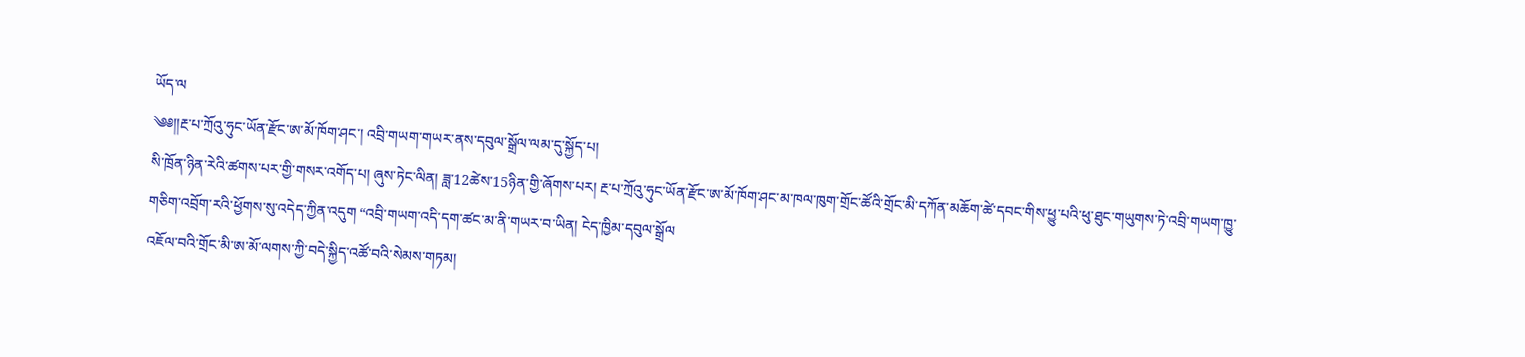ཡོད་ལ
༄༅།།རྔ་པ་ཀྲོའུ་ཧུང་ཡོན་རྫོང་ཨ་མོ་ཁོག་ཤང་། འབྲི་གཡག་གཡར་ནས་དབུལ་སྒྲོལ་ལམ་དུ་སྐྱོད་པ།
སི་ཁྲོན་ཉིན་རེའི་ཚགས་པར་གྱི་གསར་འགོད་པ། ཞུས་ཏེང་ལིན། ཟླ་12ཚེས་15ཉིན་གྱི་ཞོགས་པར། རྔ་པ་ཀྲོའུ་ཧུང་ཡོན་རྫོང་ཨ་མོ་ཁོག་ཤང་མ་ཁལ་ཁུག་གྲོང་ཚོའི་གྲོང་མི་དཀོན་མཆོག་ཚེ་དབང་གིས་ཕྱུ་པའི་ཕུ་ཐུང་གཡུགས་ཏེ་འབྲི་གཡག་ཁྱུ་གཅིག་འབྲོག་རའི་ཕྱོགས་སུ་འདེད་ཀྱིན་འདུག “འབྲི་གཡག་འདི་དག་ཚང་མ་ནི་གཡར་བ་ཡིན། ངེད་ཁྱིམ་དབུལ་སྒྲོལ
འཇོལ་བའི་གྲོང་མི་ཨ་མོ་ལགས་ཀྱི་བདེ་སྐྱིད་འཚོ་བའི་སེམས་གཏམ།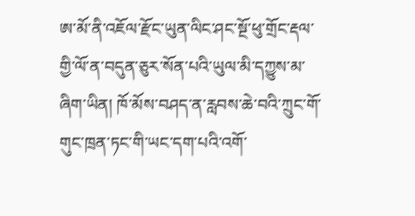ཨ་མོ་ནི་འཇོལ་རྫོང་ཡུན་ལིང་ཤང་སྔོ་ཕུ་གྲོང་རྡལ་གྱི་ལོ་ན་བདུན་ཅུར་སོན་པའི་ཡུལ་མི་དཀྱུས་མ་ཞིག་ཡིན། ཁོ་མོས་བཤད་ན་རླབས་ཆེ་བའི་ཀྲུང་གོ་གུང་ཁྲན་ཏང་གི་ཡང་དག་པའི་འགོ་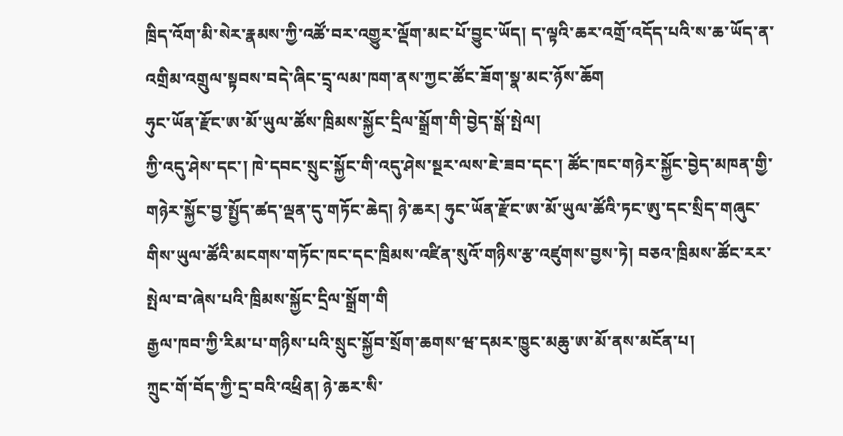ཁྲིད་འོག་མི་སེར་རྣམས་ཀྱི་འཚོ་བར་འགྱུར་ལྡོག་མང་པོ་བྱུང་ཡོད། ད་ལྟའི་ཆར་འགྲོ་འདོད་པའི་ས་ཆ་ཡོད་ན་འགྲིམ་འགྲུལ་སྟབས་བདེ་ཞིང་དྲྭ་ལམ་ཁག་ནས་ཀྱང་ཚོང་ཟོག་སྣ་མང་ཉོས་ཆོག
ཧུང་ཡོན་རྫོང་ཨ་མོ་ཡུལ་ཚོས་ཁྲིམས་སྐྱོང་དྲིལ་སྒྲོག་གི་བྱེད་སྒོ་སྤེལ།
ཀྱི་འདུ་ཤེས་དང་། ཁེ་དབང་སྲུང་སྐྱོང་གི་འདུ་ཤེས་སྔར་ལས་ཇེ་ཟབ་དང་། ཚོང་ཁང་གཉེར་སྐྱོང་བྱེད་མཁན་གྱི་གཉེར་སྐྱོང་བྱ་སྤྱོད་ཚད་ལྡན་དུ་གཏོང་ཆེད། ཉེ་ཆར། ཧུང་ཡོན་རྫོང་ཨ་མོ་ཡུལ་ཚོའི་ཏང་ཨུ་དང་སྲིད་གཞུང་གིས་ཡུལ་ཚོའི་མངགས་གཏོང་ཁང་དང་ཁྲིམས་འཛིན་སུའོ་གཉིས་རྩ་འཛུགས་བྱས་ཏེ། བཅའ་ཁྲིམས་ཚོང་རར་སྤེལ་བ་ཞེས་པའི་ཁྲིམས་སྐྱོང་དྲིལ་སྒྲོག་གི
རྒྱལ་ཁབ་ཀྱི་རིམ་པ་གཉིས་པའི་སྲུང་སྐྱོབ་སྲོག་ཆགས་ཝ་དམར་ཁྱུང་མཆུ་ཨ་མོ་ནས་མངོན་པ།
ཀྲུང་གོ་བོད་ཀྱི་དྲ་བའི་འཕྲིན། ཉེ་ཆར་སི་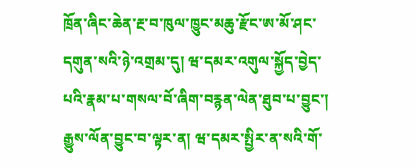ཁྲོན་ཞིང་ཆེན་རྔ་བ་ཁུལ་ཁྱུང་མཆུ་རྫོང་ཨ་མོ་ཤང་དགུན་སའི་ཉེ་འགྲམ་དུ། ཝ་དམར་འགུལ་སྐྱོད་བྱེད་པའི་རྣམ་པ་གསལ་བོ་ཞིག་བརྙན་ལེན་ཐུབ་པ་བྱུང་། རྒྱུས་ལོན་བྱུང་བ་ལྟར་ན། ཝ་དམར་སྤྱིར་ན་སའི་གོ་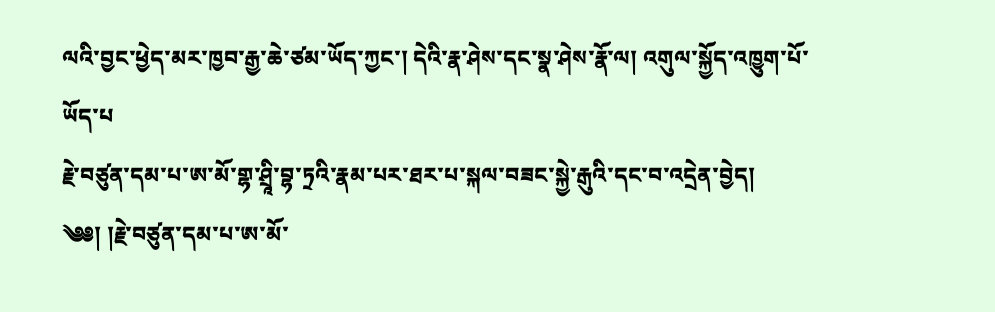ལའི་བྱང་ཕྱེད་མར་ཁྱབ་རྒྱ་ཆེ་ཙམ་ཡོད་ཀྱང་། དེའི་རྣ་ཤེས་དང་སྣ་ཤེས་རྣོ་ལ། འགུལ་སྐྱོད་འཁྱུག་པོ་ཡོད་པ
རྗེ་བཙུན་དམ་པ་ཨ་མོ་གྷ་ཤྲཱི་བྷ་ཏྲའི་རྣམ་པར་ཐར་པ་སྐལ་བཟང་སྐྱེ་རྒུའི་དང་བ་འདྲེན་བྱེད།
༄༅། །རྗེ་བཙུན་དམ་པ་ཨ་མོ་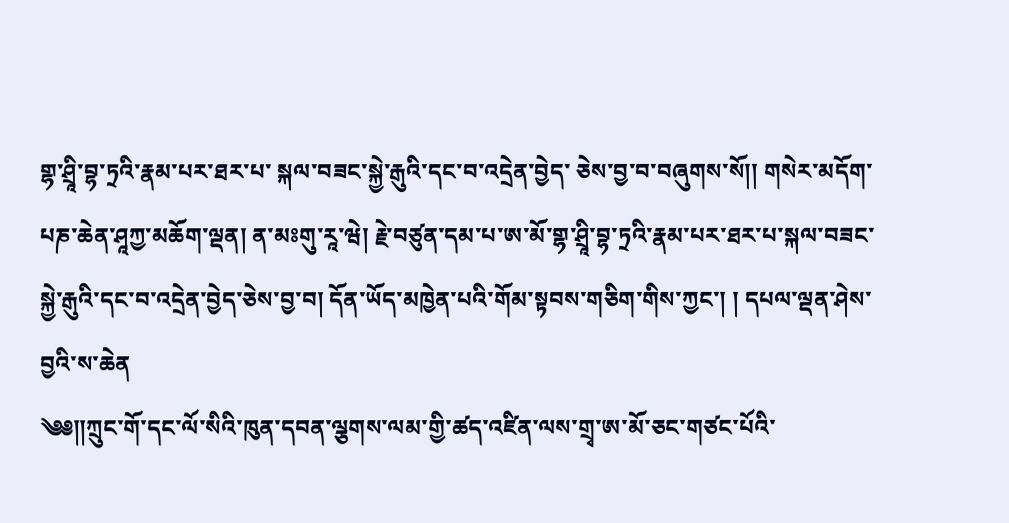གྷ་ཤྲཱི་བྷ་ཏྲའི་རྣམ་པར་ཐར་པ་ སྐལ་བཟང་སྐྱེ་རྒུའི་དང་བ་འདྲེན་བྱེད་ ཅེས་བྱ་བ་བཞུགས་སོ།། གསེར་མདོག་པཎ་ཆེན་ཤཱཀྱ་མཆོག་ལྡན། ན་མཿགུ་རཱ་ཝེ། རྗེ་བཙུན་དམ་པ་ཨ་མོ་གྷ་ཤྲཱི་བྷ་ཏྲའི་རྣམ་པར་ཐར་པ་སྐལ་བཟང་སྐྱེ་རྒུའི་དང་བ་འདྲེན་བྱེད་ཅེས་བྱ་བ། དོན་ཡོད་མཁྱེན་པའི་གོམ་སྟབས་གཅིག་གིས་ཀྱང་། ། དཔལ་ལྡན་ཤེས་བྱའི་ས་ཆེན
༄༅༎ཀྲུང་གོ་དང་ལོ་སིའི་ཁུན་དབན་ལྕགས་ལམ་གྱི་ཚད་འཛིན་ལས་གྲྭ་ཨ་མོ་ཅང་གཙང་པོའི་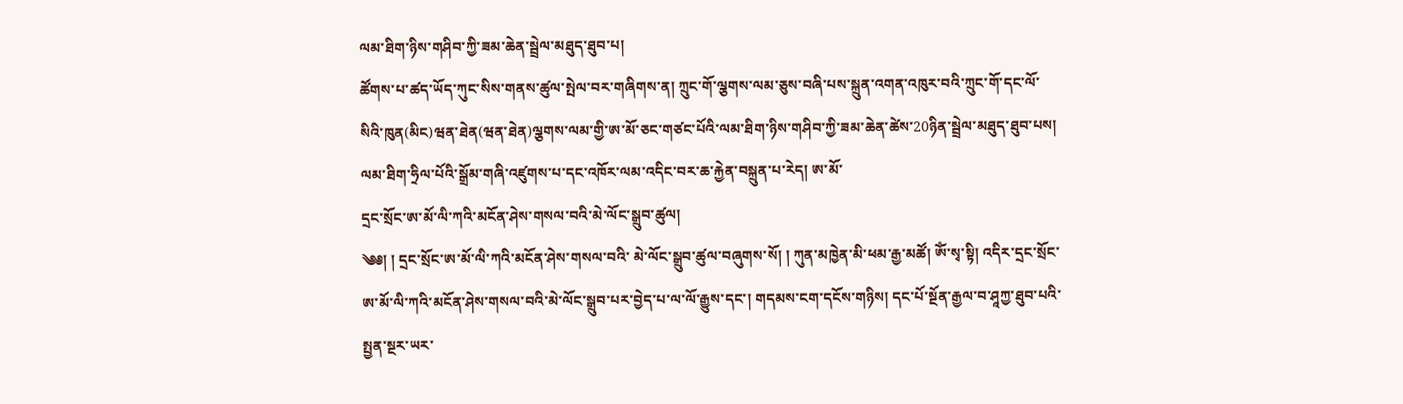ལམ་ཐིག་ཉིས་གཤིབ་ཀྱི་ཟམ་ཆེན་སྦྲེལ་མཐུད་ཐུབ་པ།
ཚོགས་པ་ཚད་ཡོད་ཀུང་སིས་གནས་ཚུལ་སྤེལ་བར་གཞིགས་ན། ཀྲུང་གོ་ལྕགས་ལམ་ཅུས་བཞི་པས་སྐྲུན་འགན་འཁུར་བའི་ཀྲུང་གོ་དང་ལོ་སིའི་ཁུན(མིང)ཝན་ཐེན(ཝན་ཐེན)ལྕགས་ལམ་གྱི་ཨ་མོ་ཅང་གཙང་པོའི་ལམ་ཐིག་ཉིས་གཤིབ་ཀྱི་ཟམ་ཆེན་ཚེས་20ཉིན་སྦྲེལ་མཐུད་ཐུབ་པས། ལམ་ཐིག་ཧྲིལ་པོའི་སྒྲོམ་གཞི་འཛུགས་པ་དང་འཁོར་ལམ་འདིང་བར་ཆ་རྐྱེན་བསྐྲུན་པ་རེད། ཨ་མོ་
དྲང་སྲོང་ཨ་མོ་ལི་ཀའི་མངོན་ཤེས་གསལ་བའི་མེ་ལོང་སྒྲུབ་ཚུལ།
༄༅། ། དྲང་སྲོང་ཨ་མོ་ལི་ཀའི་མངོན་ཤེས་གསལ་བའི་ མེ་ལོང་སྒྲུབ་ཚུལ་བཞུགས་སོ། ། ཀུན་མཁྱེན་མི་ཕམ་རྒྱ་མཚོ། ཨོཾ་སྭ་སྟི། འདིར་དྲང་སྲོང་ཨ་མོ་ལི་ཀའི་མངོན་ཤེས་གསལ་བའི་མེ་ལོང་སྒྲུབ་པར་བྱེད་པ་ལ་ལོ་རྒྱུས་དང་། གདམས་ངག་དངོས་གཉིས། དང་པོ་སྔོན་རྒྱལ་བ་ཤཱཀྱ་ཐུབ་པའི་སྤྱན་སྔར་ཡར་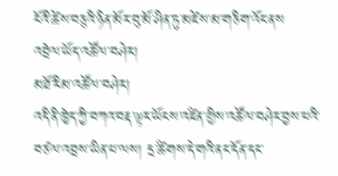ངོའི་ཚེས་བཅུའི་ཉིན་མོར་བུ་མོ་ཤིན་ཏུ་མཛེས་མ་གཅིག་འོང་ནས
འབྲེལ་ཡོད་འཚོལ་བཤེར།
མཐོ་རིམ་འཚོལ་བཤེར།
འདི་ནི་ཁྱེད་ཀྱི་བཀའ་བརྡ་ལྟར་ཡོངས་འཛིན་གྱིས་འཚོལ་བཤེར་བྱས་པའི་བཙལ་འབྲས་ཡིན་པ་ལས། དྲ་ཚིགས་དེ་གའི་ནང་དོན་དང་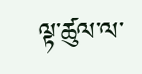ལྟ་ཚུལ་ལ་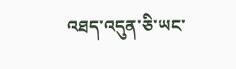འཐད་འདུན་ཅི་ཡང་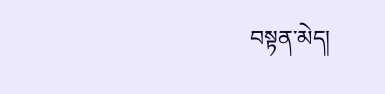བསྟན་མེད།